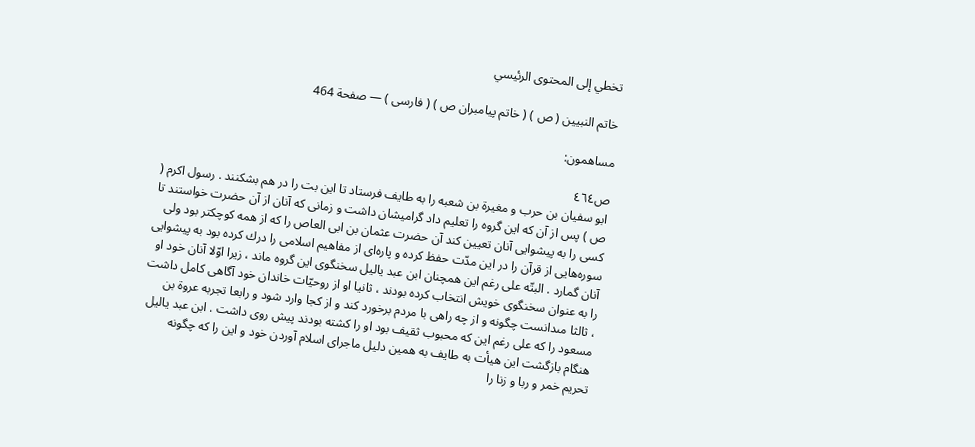تخطي إلى المحتوى الرئيسي

خاتم النبيين ( ص ) ( خاتم پيامبران ص ) ( فارسى ) — صفحة 464

مساهمون:

ص٤٦٤
ابو سفيان بن حرب و مغيرة بن شعبه را به طايف فرستاد تا اين بت را در هم بشكنند . رسول اكرم ( ص ) پس از آن كه اين گروه را تعليم داد گراميشان داشت و زمانى كه آنان از آن حضرت خواستند تا كسى را به پيشوايى آنان تعيين كند آن حضرت عثمان بن ابى العاص را كه از همه كوچكتر بود ولى سوره‌هايى از قرآن را در اين مدّت حفظ كرده و پاره‌اى از مفاهيم اسلامى را درك كرده بود به پيشوايى آنان گمارد . البتّه على رغم اين همچنان ابن عبد ياليل سخنگوى اين گروه ماند ، زيرا اوّلا آنان خود او را به عنوان سخنگوى خويش انتخاب كرده بودند ، ثانيا او از روحيّات خاندان خود آگاهى كامل داشت ، ثالثا مىدانست چگونه و از چه راهى با مردم برخورد كند و از كجا وارد شود و رابعا تجربه عروة بن مسعود را كه على رغم اين كه محبوب ثقيف بود او را كشته بودند پيش روى داشت . ابن عبد ياليل هنگام بازگشت اين هيأت به طايف به همين دليل ماجراى اسلام آوردن خود و اين را كه چگونه تحريم خمر و ربا و زنا را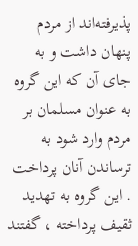پذيرفته‌اند از مردم پنهان داشت و به جاى آن كه اين گروه به عنوان مسلمان بر مردم وارد شود به ترساندن آنان پرداخت . اين گروه به تهديد ثقيف پرداخته ، گفتند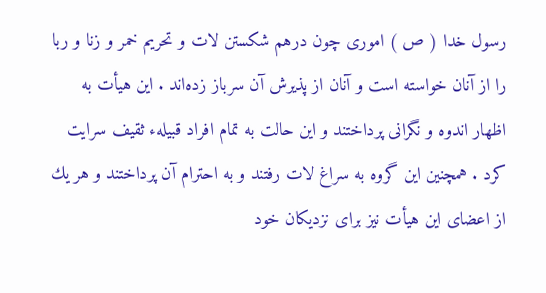رسول خدا ( ص ) امورى چون درهم شكستن لات و تحريم خمر و زنا و ربا را از آنان خواسته است و آنان از پذيرش آن سرباز زده‌اند . اين هيأت به اظهار اندوه و نگرانى پرداختند و اين حالت به تمام افراد قبيلهء ثقيف سرايت كرد . همچنين اين گروه به سراغ لات رفتند و به احترام آن پرداختند و هر يك از اعضاى اين هيأت نيز براى نزديكان خود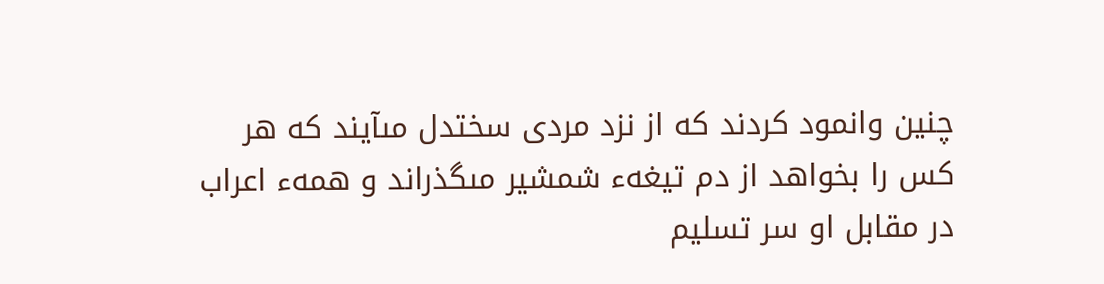چنين وانمود كردند كه از نزد مردى سختدل مىآيند كه هر كس را بخواهد از دم تيغهء شمشير مىگذراند و همهء اعراب در مقابل او سر تسليم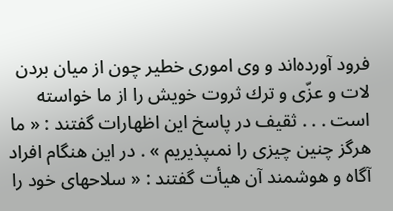فرود آورده‌اند و وى امورى خطير چون از ميان بردن لات و عزّى و ترك ثروت خويش را از ما خواسته است . . . ثقيف در پاسخ اين اظهارات گفتند : « ما هرگز چنين چيزى را نمىپذيريم » . در اين هنگام افراد آگاه و هوشمند آن هيأت گفتند : « سلاحهاى خود را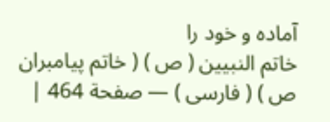آماده و خود را
خاتم النبيين ( ص ) ( خاتم پيامبران ص ) ( فارسى ) — صفحة 464 |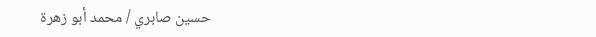حسين صابري / محمد أبو زهرة